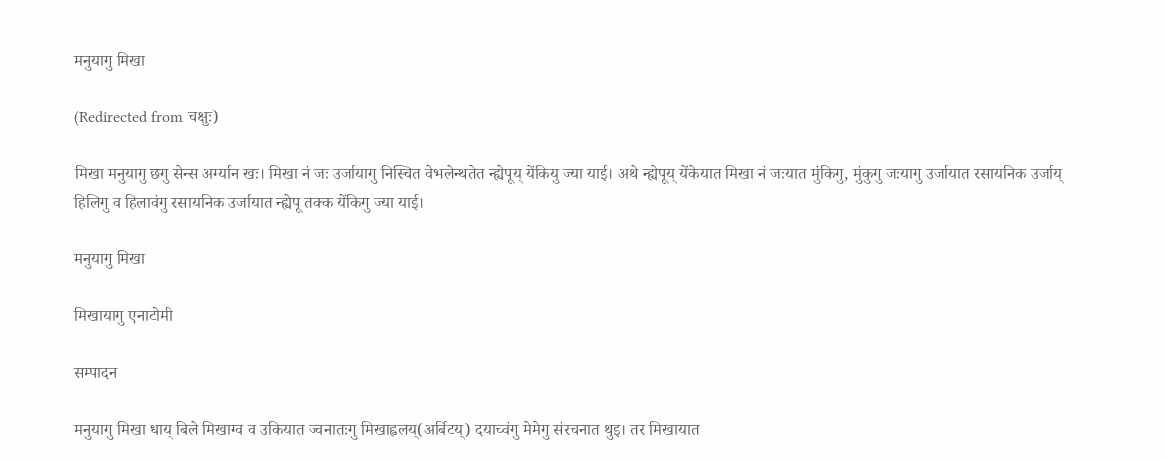मनुयागु मिखा

(Redirected from चक्षुः)

मिखा मनुयागु छगु सेन्स अर्ग्यान खः। मिखा नं जः उर्जायागु निस्चित वेभलेन्थतेत न्ह्येपूय् येंकियु ज्या याई। अथे न्ह्येपूय् येंकेयात मिखा नं जःयात मुंकिगु, मुंकुगु जःयागु उर्जायात रसायनिक उर्जाय् हिलिगु व हिलावंगु रसायनिक उर्जायात न्ह्येपू तक्क येंकिगु ज्या याई।

मनुयागु मिखा

मिखायागु एनाटोमी

सम्पादन

मनुयागु मिखा धाय् बिले मिखाग्व व उकियात ज्वनातःगु मिखाह्वलय्(अर्बिटय्) दयाच्वंगु मेमेगु संरचनात थुइ। तर मिखायात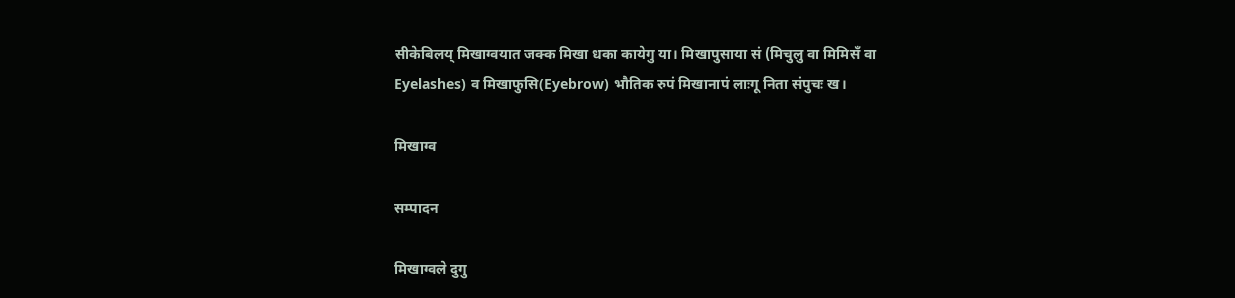सीकेबिलय् मिखाग्वयात जक्क मिखा धका कायेगु या। मिखापुसाया सं (मिचुलु वा मिमिसँ वा Eyelashes) व मिखाफुसि(Eyebrow) भौतिक रुपं मिखानापं लाःगू निता संपुचः ख।

मिखाग्व

सम्पादन

मिखाग्वले दुगु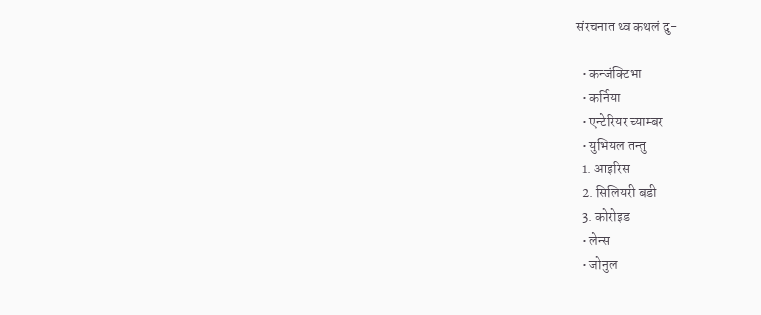संरचनात थ्व कथलं दु-

  • कन्जंक्टिभा
  • कर्निया
  • एन्टेरियर च्याम्बर
  • युभियल तन्तु
  1. आइरिस
  2. सिलियरी बडी
  3. कोरोइड
  • लेन्स
  • जोनुल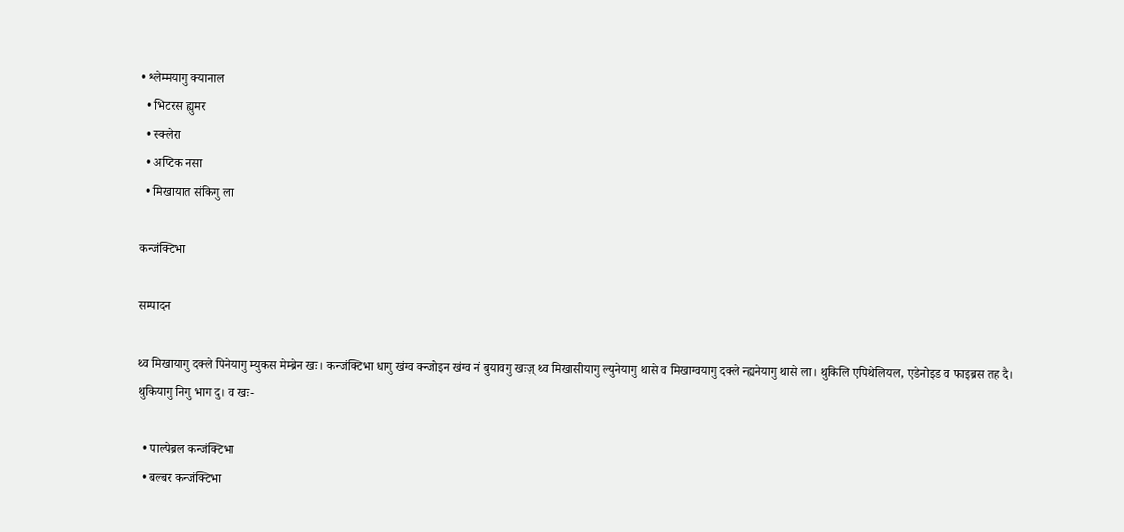• श्लेम्मयागु क्यानाल
  • भिटरस ह्युमर
  • स्क्लेरा
  • अप्टिक नसा
  • मिखायात संकिगु ला

कन्जंक्टिभा

सम्पादन

थ्व मिखायागु दक्ले पिनेयागु म्युकस मेम्ब्रेन खः। कन्जंक्टिभा धागु खंग्व क्न्जोइन खंग्व नं बुयावगु खःज़् थ्व मिखासीयागु ल्युनेयागु थासे व मिखाग्वयागु दक्ले न्ह्यनेयागु थासे ला। थुकिलि एपिथेलियल, एडेनोइड व फाइब्रस तह दै। थुकियागु निगु भाग दु। व खः-

  • पाल्पेब्रल कन्जंक्टिभा
  • बल्बर कन्जंक्टिभा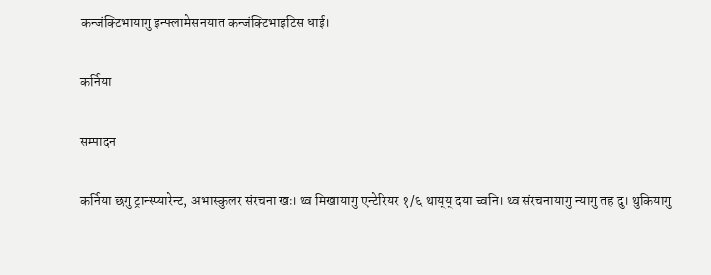कन्जंक्टिभायागु इन्फ्लामेसनयात कन्जंक्टिभाइटिस धाई।

कर्निया

सम्पादन

कर्निया छगु ट्रान्स्प्यारेन्ट, अभास्कुलर संरचना खः। थ्व मिखायागु एन्टेरियर १/६ थाय्‌य् दया च्वनि। थ्व संरचनायागु न्यागु तह दु। थुकियागु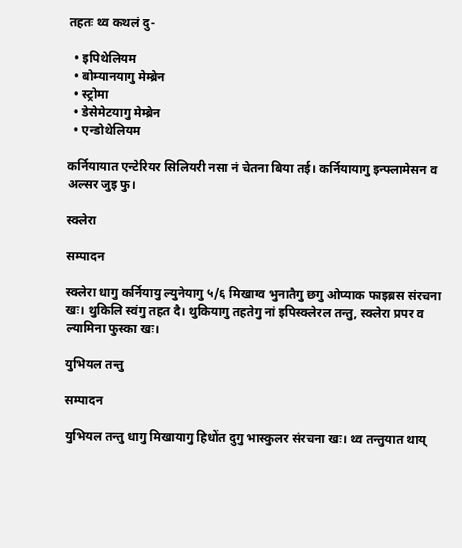तहतः थ्व कथलं दु-

  • इपिथेलियम
  • बोम्यानयागु मेम्ब्रेन
  • स्ट्रोमा
  • डेसेमेटयागु मेम्ब्रेन
  • एन्डोथेलियम

कर्नियायात एन्टेरियर सिलियरी नसा नं चेतना बिया तई। कर्नियायागु इन्फ्लामेसन व अल्सर जुइ फु।

स्क्लेरा

सम्पादन

स्क्लेरा धागु कर्नियायु ल्युनेयागु ५/६ मिखाग्व भुनातैगु छगु ओप्याक फाइब्रस संरचना खः। थुकिलि स्वंगु तहत दै। थुकियागु तहतेगु नां इपिस्क्लेरल तन्तु, स्क्लेरा प्रपर व ल्यामिना फुस्का खः।

युभियल तन्तु

सम्पादन

युभियल तन्तु धागु मिखायागु हिधोंत दुगु भास्कुलर संरचना खः। थ्व तन्तुयात थाय्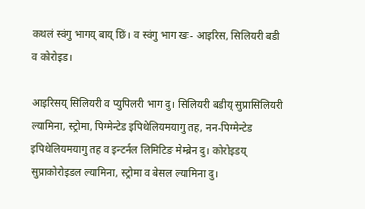कथलं स्वंगु भागय् बाय् छिं। व स्वंगु भाग खः- आइरिस, सिलियरी बडी व कोरोइड।

आइरिसय् सिलियरी व प्युपिलरी भाग दु। सिलियरी बडीय् सुप्रासिलियरी ल्यामिना, स्ट्रोमा, पिग्मेन्टेड इपिथेलियमयागु तह, नन-पिग्मेन्टेड इपिथेलियमयागु तह व इन्टर्नल लिमिटिङ मेम्ब्रेन दु। कोरोइडय् सुप्राकोरोइडल ल्यामिना, स्ट्रोमा व बेसल ल्यामिना दु।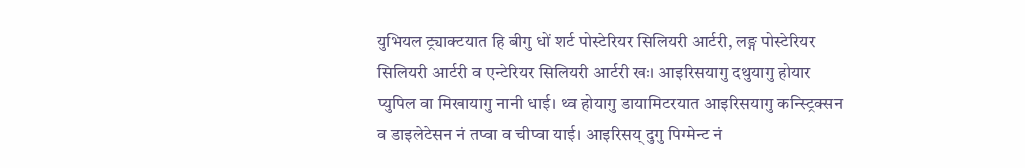युभियल ट्र्याक्टयात हि बीगु धों शर्ट पोस्टेरियर सिलियरी आर्टरी, लङ्ग पोस्टेरियर सिलियरी आर्टरी व एन्टेरियर सिलियरी आर्टरी खः। आइरिसयागु दथुयागु होयार प्युपिल वा मिखायागु नानी धाई। थ्व होयागु डायामिटरयात आइरिसयागु कन्स्ट्रिक्सन व डाइलेटेसन नं तप्वा व चीप्वा याई। आइरिसय् दुगु पिग्मेन्ट नं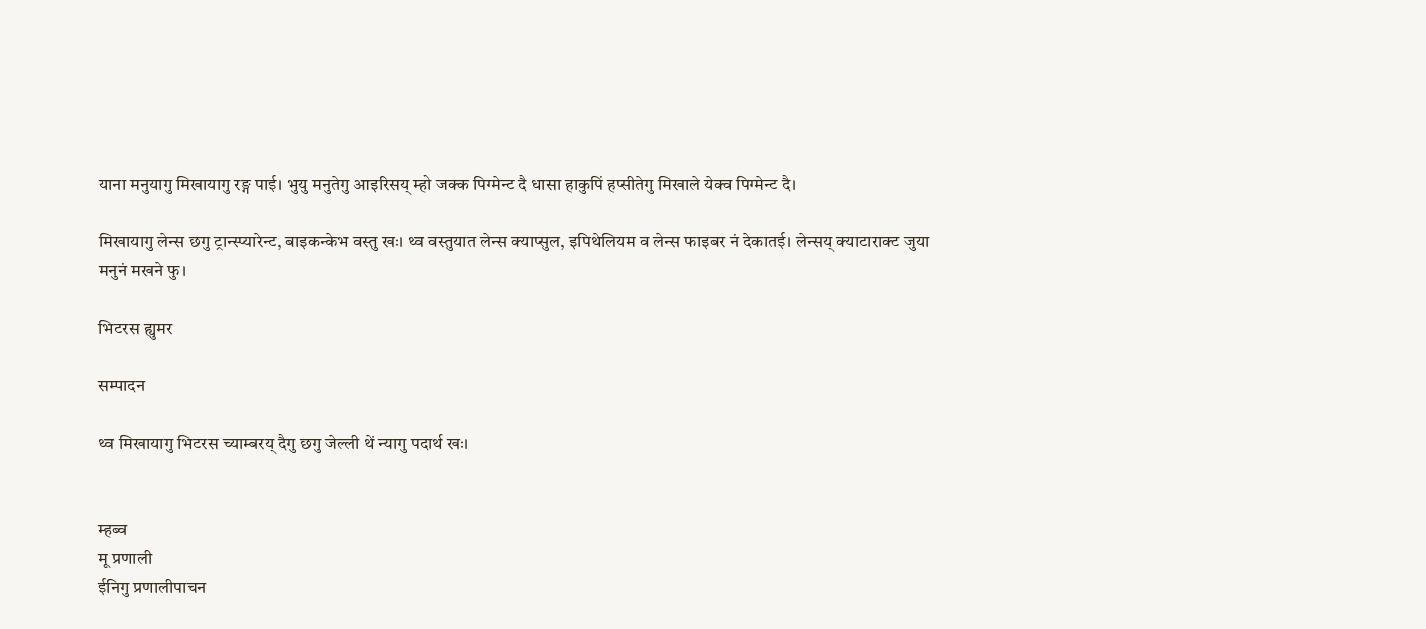याना मनुयागु मिखायागु रङ्ग पाई। भुयु मनुतेगु आइरिसय् म्हो जक्क पिग्मेन्ट दै धासा हाकुपिं हप्सीतेगु मिखाले येक्व पिग्मेन्ट दै।

मिखायागु लेन्स छगु ट्रान्स्प्यारेन्ट, बाइकन्केभ वस्तु खः। थ्व वस्तुयात लेन्स क्याप्सुल, इपिथेलियम व लेन्स फाइबर नं देकातई। लेन्सय् क्याटाराक्ट जुया मनुनं मखने फु।

भिटरस ह्युमर

सम्पादन

थ्व मिखायागु भिटरस च्याम्बरय् दैगु छगु जेल्ली थें न्यागु पदार्थ खः।


म्हब्व
मू प्रणाली
ईनिगु प्रणालीपाचन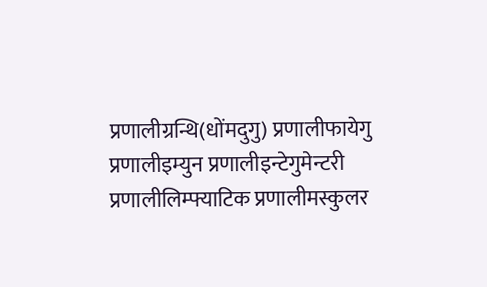प्रणालीग्रन्थि(धोंमदुगु) प्रणालीफायेगु प्रणालीइम्युन प्रणालीइन्टेगुमेन्टरी प्रणालीलिम्फ्याटिक प्रणालीमस्कुलर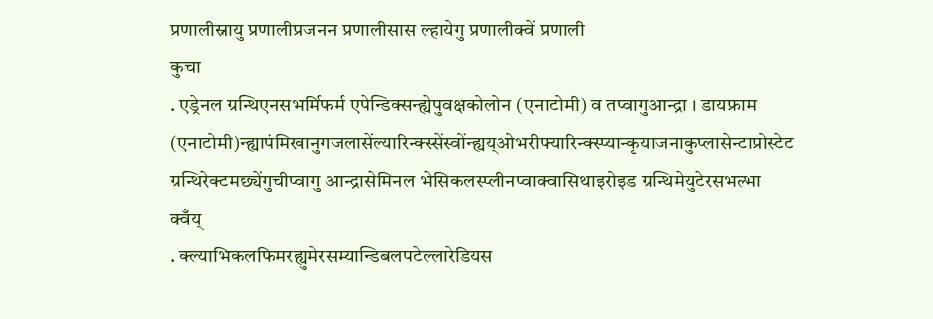प्रणालीस्नायु प्रणालीप्रजनन प्रणालीसास ल्हायेगु प्रणालीक्वें प्रणाली
कुचा
. एड्रेनल ग्रन्थिएनसभर्मिफर्म एपेन्डिक्सन्ह्येपुवक्षकोलोन (एनाटोमी) व तप्वागुआन्द्रा । डायफ्राम (एनाटोमी)न्ह्यापंमिखानुगजलासेंल्यारिन्क्स्सेंस्वोंन्ह्यय्ओभरीफ्यारिन्क्स्प्यान्कृयाजनाकुप्लासेन्टाप्रोस्टेट ग्रन्थिरेक्टमछ्येंगुचीप्वागु आन्द्रासेमिनल भेसिकलस्प्लीनप्वाक्वासिथाइरोइड ग्रन्थिमेयुटेरसभल्भा
क्वँय्
. क्ल्याभिकलफिमरह्युमेरसम्यान्डिबलपटेल्लारेडियस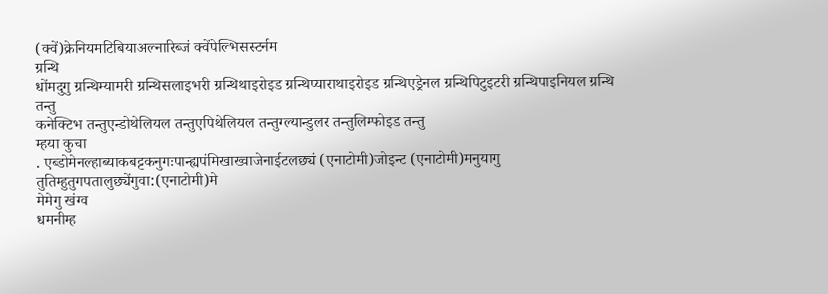(क्वें)क्रेनियमटिबियाअल्नारिब्जं क्वेंपेल्भिसस्टर्नम
ग्रन्थि
धोंमदुगु ग्रन्थिम्यामरी ग्रन्थिसलाइभरी ग्रन्थिथाइरोइड ग्रन्थिप्याराथाइरोइड ग्रन्थिएड्रेनल ग्रन्थिपिटुइटरी ग्रन्थिपाइनियल ग्रन्थि
तन्तु
कनेक्टिभ तन्तुएन्डोथेलियल तन्तुएपिथेलियल तन्तुग्ल्यान्डुलर तन्तुलिम्फोइड तन्तु
म्हया कुचा
. एब्डोमेनल्हाब्याकबट्टकनुगःपान्ह्यपंमिखाख्वाजेनाईटलछ्यं (एनाटोमी)जोइन्ट (एनाटोमी)मनुयागु तुतिम्हुतुगपतालुछ्येंगुवा:(एनाटोमी)मे
मेमेगु खंग्व
धमनीम्ह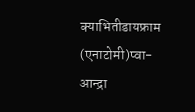क्याभितीडायफ्राम (एनाटोमी)प्वा-आन्द्रा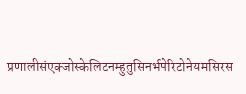प्रणालीसंएक्जोस्केलिटनम्हुतुसिनर्भपेरिटोनेयमसिरस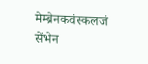मेम्ब्रेनकवंस्कलजं सेंभेन